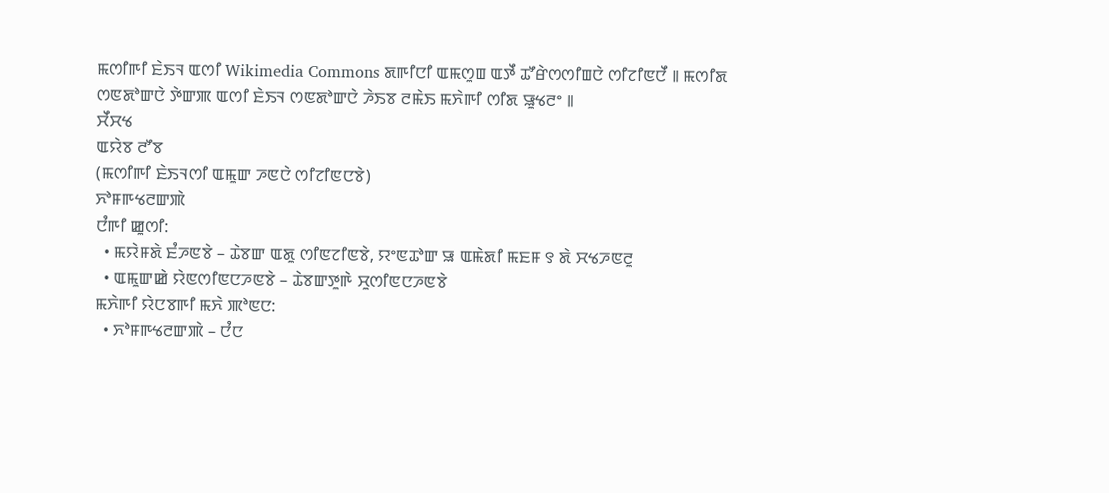ꯃꯁꯤꯒꯤ ꯐꯥꯏꯜ ꯑꯁꯤ Wikimedia Commons ꯗꯒꯤꯅꯤ ꯑꯃꯁꯨꯡ ꯑꯇꯩ ꯊꯧꯔꯥꯁꯁꯤꯡꯅꯥ ꯁꯤꯖꯤꯟꯅꯩ ꯫ ꯃꯁꯤꯗ ꯁꯟꯗꯣꯛꯅꯥ ꯇꯥꯛꯄ ꯑꯁꯤ ꯐꯥꯏꯜ ꯁꯟꯗꯣꯛꯅꯥ ꯍꯥꯏꯕ ꯂꯃꯥꯏ ꯃꯈꯥꯒꯤ ꯁꯤꯗ ꯎꯨꯠꯂꯦ ꯫
ꯆꯩꯆꯠ
ꯑꯌꯥꯕ ꯂꯧꯕ
(ꯃꯁꯤꯒꯤ ꯐꯥꯏꯜꯁꯤ ꯑꯃꯨꯛ ꯍꯟꯅꯥ ꯁꯤꯖꯤꯟꯅꯕꯥ)
ꯈꯣꯝꯒꯠꯂꯛꯄꯥ
ꯅꯪꯒꯤ ꯀꯨꯁꯤ:
  • ꯃꯌꯥꯝꯗꯥ ꯐꯪꯍꯟꯕꯥ – ꯊꯥꯕꯛ ꯑꯗꯨ ꯁꯤꯟꯖꯤꯟꯕꯥ, ꯌꯦꯟꯊꯣꯛ ꯎ ꯑꯃꯥꯗꯤ ꯃꯐꯝ ꯱ ꯗꯥ ꯆꯠꯍꯟꯂꯨ
  • ꯑꯃꯨꯛꯀꯥ ꯌꯥꯟꯁꯤꯟꯅꯍꯟꯕꯥ – ꯊꯥꯕꯛꯇꯨꯒꯥ ꯆꯨꯁꯤꯟꯅꯍꯟꯕꯥ
ꯃꯈꯥꯒꯤ ꯌꯥꯅꯕꯒꯤ ꯃꯈꯥ ꯄꯣꯟꯅ:
  • ꯈꯣꯝꯒꯠꯂꯛꯄꯥ – ꯅꯪꯅ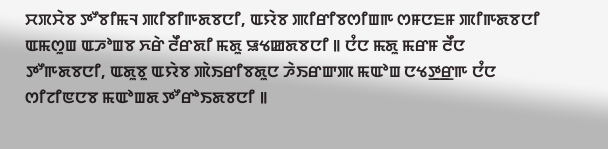ꯆꯞꯆꯥꯕ ꯇꯧꯕꯤꯃꯜ ꯄꯤꯕꯤꯒꯗꯕꯅꯤ, ꯑꯌꯥꯕ ꯄꯤꯔꯤꯕꯁꯤꯡꯒ ꯁꯝꯅꯐꯝ ꯄꯤꯒꯗꯕꯅꯤ ꯑꯃꯁꯨꯡ ꯑꯍꯣꯡꯕ ꯈꯔꯥ ꯂꯩꯔꯗꯤ ꯃꯗꯨ ꯎꯠꯀꯗꯕꯅꯤ ꯫ ꯅꯪꯅ ꯃꯗꯨ ꯃꯔꯝ ꯂꯩꯅ ꯇꯧꯒꯗꯕꯅꯤ, ꯑꯗꯨꯕꯨ ꯑꯌꯥꯕ ꯄꯥꯏꯔꯤꯕꯗꯨꯅ ꯍꯥꯏꯔꯛꯄ ꯃꯑꯣꯡ ꯅꯠꯇ꯭ꯔꯒ ꯅꯪꯅ ꯁꯤꯖꯤꯟꯅꯕ ꯃꯑꯣꯡꯗ ꯇꯧꯔꯣꯏꯗꯕꯅꯤ ꯫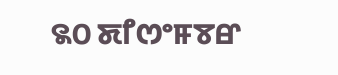꯲꯰ ꯗꯤꯁꯦꯝꯕꯔ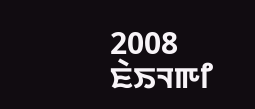2008
ꯐꯥꯏꯜꯒꯤ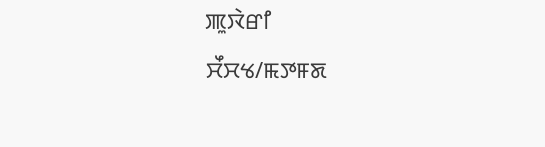ꯄꯨꯋꯥꯔꯤ
ꯆꯩꯆꯠ/ꯃꯇꯝꯗ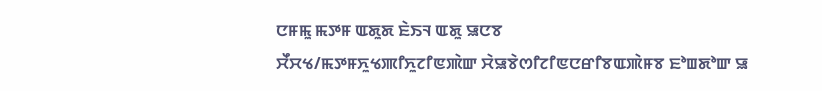ꯅꯝꯃꯨ ꯃꯇꯝ ꯑꯗꯨꯗ ꯐꯥꯏꯜ ꯑꯗꯨ ꯎꯅꯕ
ꯆꯩꯆꯠ/ꯃꯇꯝꯈꯨꯠꯄꯤꯈꯨꯖꯤꯟꯄꯥꯛ ꯆꯥꯎꯕꯥꯁꯤꯖꯤꯟꯅꯔꯤꯕꯑꯄꯥꯝꯕ ꯐꯣꯡꯗꯣꯛ ꯎ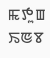ꯃꯇꯨꯡ ꯏꯟꯕ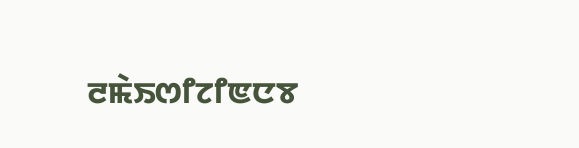ꯂꯃꯥꯏꯁꯤꯖꯤꯟꯅꯕ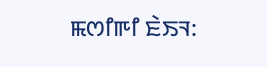ꯃꯁꯤꯒꯤ ꯐꯥꯏꯜ: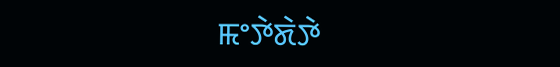ꯃꯦꯇꯥꯗꯥꯇꯥ